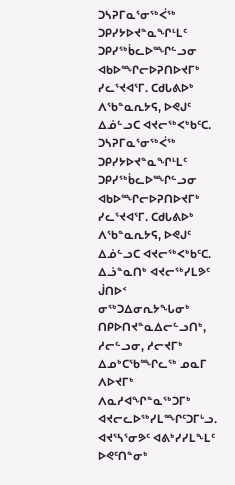ᑐᓴᕈᒥᓇᕐᓂᖅᐹᖅ ᑐᑭᓯᔭᐅᔪᓐᓇᖏᒻᒪᑦ ᑐᑭᓯᖅᑳᓚᐅᙱᓪᓗᓂ ᐊᑲᐅᙱᓕᐅᕈᑎᐅᔪᒥᒃ ᓯᓚᕐᔪᐊᕐᒥ. ᑕᑯᒐᕕᐅᒃ ᐱᖃᓐᓇᕆᔭᕋ, ᐅᕙᒍᑦ ᐃᓅᓪᓗᑕ ᐊᔪᓕᖅᐸᒃᑲᑦᑕ.
ᑐᓴᕈᒥᓇᕐᓂᖅᐹᖅ ᑐᑭᓯᔭᐅᔪᓐᓇᖏᒻᒪᑦ ᑐᑭᓯᖅᑳᓚᐅᙱᓪᓗᓂ ᐊᑲᐅᙱᓕᐅᕈᑎᐅᔪᒥᒃ ᓯᓚᕐᔪᐊᕐᒥ. ᑕᑯᒐᕕᐅᒃ ᐱᖃᓐᓇᕆᔭᕋ, ᐅᕙᒍᑦ ᐃᓅᓪᓗᑕ ᐊᔪᓕᖅᐸᒃᑲᑦᑕ.
ᐃᓘᓐᓇᑎᒃ ᐊᔪᓕᖅᓯᒪᕗᑦ ᒎᑎᐅᑉ ᓂᖅᑐᐃᓂᕆᔭᖓᓂᒃ ᑎᑭᐅᑎᔪᓐᓇᐃᓕᓪᓗᑎᒃ, ᓱᓕᓪᓗᓂ, ᓱᓕᔪᒥᒃ ᐃᓄᒃᑕᖃᙱᓚᖅ ᓄᓇᒥ ᐱᐅᔪᒥᒃ ᐱᓇᓱᐊᖏᓐᓇᖅᑐᒥᒃ ᐊᔪᓕᓚᐅᖅᓯᒪᙱᑦᑐᒥᒡᓗ.
ᐊᔪᕐᓴᕐᓂᕗᑦ ᐊᕕᒃᓯᓯᒪᖕᒪᑦ ᐅᕙᑦᑎᓐᓂᒃ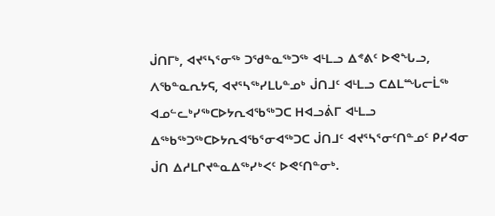ᒎᑎᒥᒃ, ᐊᔪᕐᓴᕐᓂᖅ ᑐᖁᓐᓇᖅᑐᖅ ᐊᒻᒪᓗ ᐃᕝᕕᑦ ᐅᕙᖓᓗ, ᐱᖃᓐᓇᕆᔭᕋ, ᐊᔪᕐᓴᖅᓯᒪᒐᓐᓄᒃ ᒎᑎᒧᑦ ᐊᒻᒪᓗ ᑕᐃᒪᙵᓕᒫᖅ ᐊᓄᓪᓚᒃᓯᖅᑕᐅᔭᕆᐊᖃᖅᑐᑕ ᕼᐊᓗᕖᒥ ᐊᒻᒪᓗ ᐃᖅᑲᖅᑐᖅᑕᐅᔭᕆᐊᖃᕐᓂᐊᖅᑐᑕ ᒎᑎᒧᑦ ᐊᔪᕐᓴᕐᓂᑦᑎᓐᓄᑦ ᑭᓯᐊᓂ ᒎᑎ ᐃᓱᒪᒋᔪᓐᓇᐃᖅᓯᒃᐸᑦ ᐅᕙᑦᑎᓐᓂᒃ.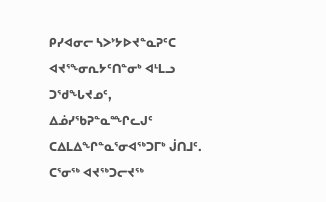ᑭᓯᐊᓂᓕ ᓴᐳᔾᔭᐅᔪᓐᓇᕈᑦᑕ ᐊᔪᕐᖕᓂᕆᔭᑦᑎᓐᓂᒃ ᐊᒻᒪᓗ ᑐᖁᖓᔪᓄᑦ, ᐃᓅᓯᖃᕈᓐᓇᙱᓚᒍᑦ ᑕᐃᒪᐃᖏᓐᓇᕐᓂᐊᖅᑐᒥᒃ ᒎᑎᒧᑦ. ᑕᕐᓂᖅ ᐊᔪᖅᑐᓕᔪᖅ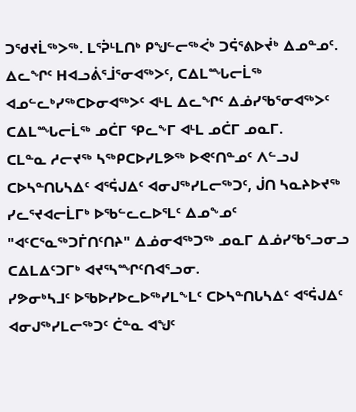ᑐᖁᔪᒫᖅᐳᖅ. ᒪᕐᕉᒻᒪᑎᒃ ᑭᖑᓪᓕᖅᐹᒃ ᑐᕌᕐᕕᐅᔫᒃ ᐃᓄᓐᓄᑦ. ᐃᓚᖏᑦ ᕼᐊᓗᕖᕐᒨᕐᓂᐊᖅᐳᑦ, ᑕᐃᒪᙵᓕᒫᖅ ᐊᓄᓪᓚᒃᓯᖅᑕᐅᓂᐊᖅᐳᑦ ᐊᒻᒪ ᐃᓚᖏᑦ ᐃᓅᓯᖃᕐᓂᐊᖅᐳᑦ ᑕᐃᒪᙵᓕᒫᖅ ᓄᑖᒥ ᕿᓚᖕᒥ ᐊᒻᒪ ᓄᑖᒥ ᓄᓇᒥ.
ᑕᒪᓐᓇ ᓱᓕᔪᖅ ᓴᖅᑭᑕᐅᓯᒪᕗᖅ ᐅᕙᑦᑎᓐᓄᑦ ᐱᓪᓗᒍ ᑕᐅᓴᓐᑎᒐᓴᐃᑦ ᐊᕐᕌᒍᐃᑦ ᐊᓂᒍᖅᓯᒪᓕᖅᑐᑦ, ᒎᑎ ᓴᓇᔨᐅᔪᖅ ᓯᓚᕐᔪᐊᓕᒫᒥᒃ ᐅᖃᓪᓚᓚᐅᕐᒪᑦ ᐃᓄᖕᓄᑦ "ᐊᑦᑕᕐᓇᖅᑐᒦᑎᑦᑎᔨ" ᐃᓅᓂᐊᖅᑐᖅ ᓄᓇᒥ ᐃᓅᓯᖃᕐᓗᓂᓗ ᑕᐃᒪᐃᑦᑐᒥᒃ ᐊᔪᕐᓴᙱᑦᑎᐊᕐᓗᓂ.
ᓯᕗᓂᒃᓴᒧᑦ ᐅᖃᐅᓯᐅᓚᐅᖅᓯᒪᖕᒪᑦ ᑕᐅᓴᓐᑎᒐᓴᐃᑦ ᐊᕐᕌᒍᐃᑦ ᐊᓂᒍᖅᓯᒪᓕᖅᑐᑦ ᑖᓐᓇ ᐊᖑᑦ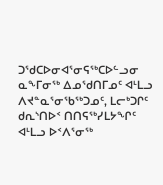ᑐᖁᑕᐅᓂᐊᕐᓂᕋᖅᑕᐅᓪᓗᓂ ᓇᖕᒥᓂᖅ ᐃᓄᖁᑎᒥᓄᑦ ᐊᒻᒪᓗ ᐱᔪᓐᓇᕐᓂᖃᖅᑐᓄᑦ, ᒪᓕᒃᑐᒋᑦ ᑯᕆᔅᑎᐅᑉ ᑎᑎᕋᖅᓯᒪᔭᖏᑦ ᐊᒻᒪᓗ ᐅᑉᐱᕐᓂᖅ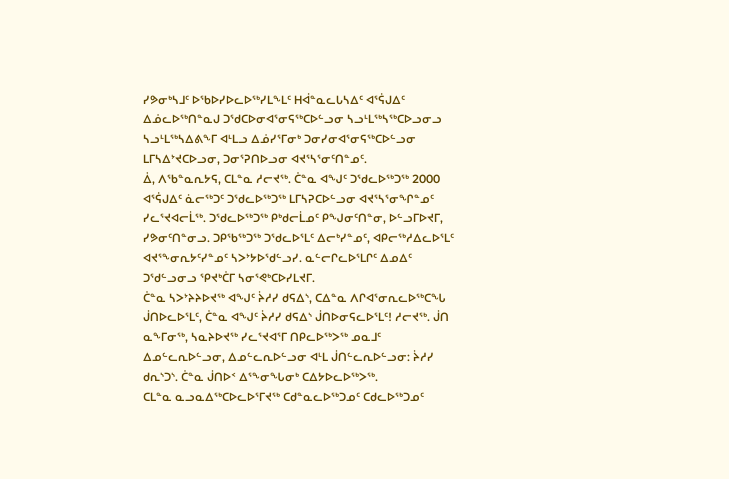ᓯᕗᓂᒃᓴᒧᑦ ᐅᖃᐅᓯᐅᓚᐅᖅᓯᒪᖕᒪᑦ ᕼᐋᓐᓇᓚᒐᓴᐃᑦ ᐊᕐᕌᒍᐃᑦ ᐃᓅᓚᐅᖅᑎᓐᓇᒍ ᑐᖁᑕᐅᓂᐊᕐᓂᕋᖅᑕᐅᓪᓗᓂ ᓴᓗᒻᒪᖅᓴᖅᑕᐅᓗᓂᓗ ᓴᓗᒻᒪᖅᓴᐃᕕᖕᒥ ᐊᒻᒪᓗ ᐃᓅᓯᕐᒥᓂᒃ ᑐᓂᓯᓂᐊᕐᓂᕋᖅᑕᐅᓪᓗᓂ ᒪᒥᓴᐃᔾᔪᑕᐅᓗᓂ, ᑐᓂᕐᕈᑎᐅᓗᓂ ᐊᔪᕐᓴᕐᓂᑦᑎᓐᓄᑦ.
ᐄ, ᐱᖃᓐᓇᕆᔭᕋ, ᑕᒪᓐᓇ ᓱᓕᔪᖅ. ᑖᓐᓇ ᐊᖑᑦ ᑐᖁᓚᐅᖅᑐᖅ 2000 ᐊᕐᕌᒍᐃᑦ ᓈᓕᖅᑐᑦ ᑐᖁᓚᐅᖅᑐᖅ ᒪᒥᓴᕈᑕᐅᓪᓗᓂ ᐊᔪᕐᓴᕐᓂᖏᓐᓄᑦ ᓯᓚᕐᔪᐊᓕᒫᖅ. ᑐᖁᓚᐅᖅᑐᖅ ᑭᒃᑯᓕᒫᓄᑦ ᑭᖑᓂᑦᑎᓐᓂ, ᐅᓪᓗᒥᐅᔪᒥ, ᓯᕗᓂᑦᑎᓐᓂᓗ. ᑐᑭᖃᖅᑐᖅ ᑐᖁᓚᐅᕐᒪᑦ ᐃᓕᒃᓯᓐᓄᑦ, ᐊᑭᓕᖅᓱᐃᓚᐅᕐᒪᑦ ᐊᔪᕐᖕᓂᕆᔭᑦᓯᓐᓄᑦ ᓴᐳᔾᔭᐅᖁᓪᓗᓯ. ᓇᓪᓕᒋᓚᐅᕐᒪᒋᑦ ᐃᓄᐃᑦ ᑐᖁᓪᓗᓂᓗ ᕿᔪᒃᑖᒥ ᓴᓂᕐᕙᒃᑕᐅᓯᒪᔪᒥ.
ᑖᓐᓇ ᓴᐳᔾᔨᔨᐅᔪᖅ ᐊᖑᑦ ᔩᓱᓯ ᑯᕋᐃᔅ, ᑕᐃᓐᓇ ᐱᒋᐊᕐᓂᕆᓚᐅᖅᑕᖓ ᒎᑎᐅᓚᐅᕐᒪᑦ, ᑖᓐᓇ ᐊᖑᑦ ᔩᓱᓯ ᑯᕋᐃᔅ ᒎᑎᐅᓂᕋᓚᐅᕐᒪᑦ! ᓱᓕᔪᖅ. ᒎᑎ ᓇᖕᒥᓂᖅ, ᓴᓇᔨᐅᔪᖅ ᓯᓚᕐᔪᐊᕐᒥ ᑎᑭᓚᐅᖅᐳᖅ ᓄᓇᒧᑦ ᐃᓄᓪᓚᕆᐅᓪᓗᓂ, ᐃᓄᓪᓚᕆᐅᓪᓗᓂ ᐊᒻᒪ ᒎᑎᓪᓚᕆᐅᓪᓗᓂ: ᔩᓱᓯ ᑯᕆᔅᑐᔅ. ᑖᓐᓇ ᒎᑎᐅᑉ ᐃᕐᖕᓂᖓᓂᒃ ᑕᐃᔭᐅᓚᐅᖅᐳᖅ.
ᑕᒪᓐᓇ ᓇᓗᓇᐃᖅᑕᐅᓚᐅᕐᒥᔪᖅ ᑕᑯᓐᓇᓚᐅᖅᑐᓄᑦ ᑕᑯᓚᐅᖅᑐᓄᑦ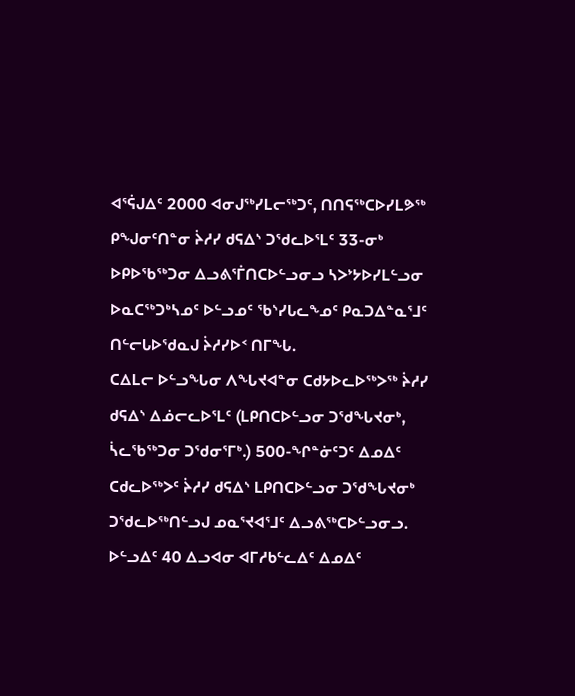ᐊᕐᕌᒍᐃᑦ 2000 ᐊᓂᒍᖅᓯᒪᓕᖅᑐᑦ, ᑎᑎᕋᖅᑕᐅᓯᒪᕗᖅ ᑭᖑᓂᑦᑎᓐᓂ ᔩᓱᓯ ᑯᕋᐃᔅ ᑐᖁᓚᐅᕐᒪᑦ 33-ᓂᒃ ᐅᑭᐅᖃᖅᑐᓂ ᐃᓗᕕᕐᒦᑎᑕᐅᓪᓗᓂᓗ ᓴᐳᔾᔭᐅᓯᒪᓪᓗᓂ ᐅᓇᑕᖅᑐᒃᓴᓄᑦ ᐅᓪᓗᓄᑦ ᖃᔅᓯᒐᓚᖕᓄᑦ ᑭᓇᑐᐃᓐᓇᕐᒧᑦ ᑎᓪᓕᒐᐅᖁᓇᒍ ᔩᓱᓯᐅᑉ ᑎᒥᖓ.
ᑕᐃᒪᓕ ᐅᓪᓗᖓᓂ ᐱᖓᔪᐊᓐᓂ ᑕᑯᔭᐅᓚᐅᖅᐳᖅ ᔩᓱᓯ ᑯᕋᐃᔅ ᐃᓅᓕᓚᐅᕐᒪᑦ (ᒪᑭᑎᑕᐅᓪᓗᓂ ᑐᖁᖓᔪᓂᒃ, ᓵᓚᖃᖅᑐᓂ ᑐᖁᓂᕐᒥᒃ.) 500-ᖏᓐᓃᑦᑐᑦ ᐃᓄᐃᑦ ᑕᑯᓚᐅᖅᐳᑦ ᔩᓱᓯ ᑯᕋᐃᔅ ᒪᑭᑎᑕᐅᓪᓗᓂ ᑐᖁᖓᔪᓂᒃ ᑐᖁᓚᐅᖅᑎᓪᓗᒍ ᓄᓇᕐᔪᐊᕐᒧᑦ ᐃᓗᕕᖅᑕᐅᓪᓗᓂᓗ.
ᐅᓪᓗᐃᑦ 40 ᐃᓗᐊᓂ ᐊᒥᓱᑲᓪᓚᐃᑦ ᐃᓄᐃᑦ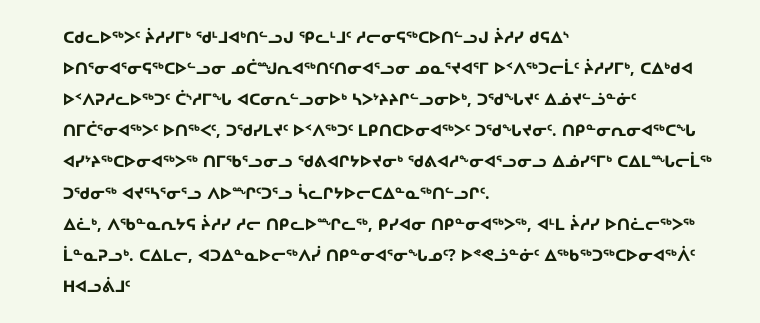ᑕᑯᓚᐅᖅᐳᑦ ᔩᓱᓯᒥᒃ ᖁᒻᒧᐊᒃᑎᓪᓗᒍ ᕿᓚᒻᒧᑦ ᓱᓕᓂᕋᖅᑕᐅᑎᓪᓗᒍ ᔩᓱᓯ ᑯᕋᐃᔅ ᐅᑎᕐᓂᐊᕐᓂᕋᖅᑕᐅᓪᓗᓂ ᓄᑖᙳᕆᐊᖅᑎᑦᑎᓂᐊᕐᓗᓂ ᓄᓇᕐᔪᐊᕐᒥ ᐅᑉᐱᖅᑐᓕᒫᑦ ᔩᓱᓯᒥᒃ, ᑕᐃᒃᑯᐊ ᐅᑉᐱᕈᓱᓚᐅᖅᑐᑦ ᑖᔅᓱᒥᖓ ᐊᑕᓂᕆᓪᓗᓂᐅᒃ ᓴᐳᔾᔨᔨᒋᓪᓗᓂᐅᒃ, ᑐᖁᖓᔪᑦ ᐃᓅᔪᓪᓘᓐᓃᑦ ᑎᒥᑖᕐᓂᐊᖅᐳᑦ ᐅᑎᖅᐸᑦ, ᑐᖁᓯᒪᔪᑦ ᐅᑉᐱᖅᑐᑦ ᒪᑭᑎᑕᐅᓂᐊᖅᐳᑦ ᑐᖁᖓᔪᓂᑦ. ᑎᑭᓐᓂᕆᓂᐊᖅᑕᖓ ᐊᓯᔾᔨᖅᑕᐅᓂᐊᖅᐳᖅ ᑎᒥᖃᕐᓗᓂᓗ ᖁᕕᐊᒋᔭᐅᔪᓂᒃ ᖁᕕᐊᓱᖕᓂᐊᕐᓗᓂᓗ ᐃᓅᓯᕐᒥᒃ ᑕᐃᒪᙵᓕᒫᖅ ᑐᖁᓂᖅ ᐊᔪᕐᓴᕐᓂᕐᓗ ᐱᐅᙱᑦᑐᕐᓗ ᓵᓚᒋᔭᐅᓕᑕᐃᓐᓇᖅᑎᓪᓗᒋᑦ.
ᐃᓛᒃ, ᐱᖃᓐᓇᕆᔭᕋ ᔩᓱᓯ ᓱᓕ ᑎᑭᓚᐅᙱᓚᖅ, ᑭᓯᐊᓂ ᑎᑭᓐᓂᐊᖅᐳᖅ, ᐊᒻᒪ ᔩᓱᓯ ᐅᑎᓛᓕᖅᐳᖅ ᒫᓐᓇᕈᓗᒃ. ᑕᐃᒪᓕ, ᐊᑐᐃᓐᓇᐅᓕᖅᐱᓰ ᑎᑭᓐᓂᐊᕐᓂᖓᓄᑦ? ᐅᕝᕙᓘᓐᓃᑦ ᐃᖅᑲᖅᑐᖅᑕᐅᓂᐊᖅᐲᑦ ᕼᐊᓗᕖᒧᑦ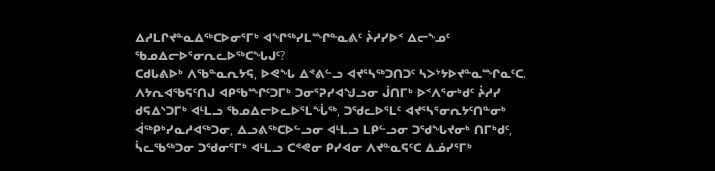ᐃᓱᒪᒋᔪᓐᓇᐃᖅᑕᐅᓂᕐᒥᒃ ᐊᖏᖅᓯᒪᙱᓐᓇᕕᑦ ᔩᓱᓯᐅᑉ ᐃᓕᖕᓄᑦ ᖃᓄᐃᓕᐅᕐᓂᕆᓚᐅᖅᑕᖓᒍᑦ?
ᑕᑯᒐᕕᐅᒃ ᐱᖃᓐᓇᕆᔭᕋ, ᐅᕙᖓ ᐃᕝᕕᓪᓗ ᐊᔪᕐᓴᖅᑐᑎᑐᑦ ᓴᐳᔾᔭᐅᔪᓐᓇᙱᓇᑦᑕ. ᐱᔭᕆᐊᖃᕋᑦᑎᒍ ᐊᑭᖃᙱᑦᑐᒥᒃ ᑐᓂᕐᕈᓯᐊᖑᓗᓂ ᒎᑎᒥᒃ ᐅᑉᐱᕐᓂᒃᑯᑦ ᔩᓱᓯ ᑯᕋᐃᔅᑐᒥᒃ ᐊᒻᒪᓗ ᖃᓄᐃᓕᐅᓚᐅᕐᒪᖔᖅ, ᑐᖁᓚᐅᕐᒪᑦ ᐊᔪᕐᓴᕐᓂᕆᔭᑦᑎᓐᓂᒃ ᐋᖅᑭᒃᓯᓇᓱᐊᖅᑐᓂ, ᐃᓗᕕᖅᑕᐅᓪᓗᓂ ᐊᒻᒪᓗ ᒪᑭᓪᓗᓂ ᑐᖁᖓᔪᓂᒃ ᑎᒥᒃᑯᑦ, ᓵᓚᖃᖅᑐᓂ ᑐᖁᓂᕐᒥᒃ ᐊᒻᒪᓗ ᑕᕝᕙᓂ ᑭᓯᐊᓂ ᐱᔪᓐᓇᕋᑦᑕ ᐃᓅᓯᕐᒥᒃ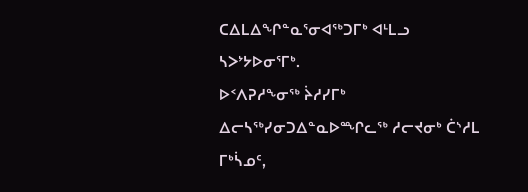ᑕᐃᒪᐃᖏᓐᓇᕐᓂᐊᖅᑐᒥᒃ ᐊᒻᒪᓗ ᓴᐳᔾᔭᐅᓂᕐᒥᒃ.
ᐅᑉᐱᕈᓱᖕᓂᖅ ᔩᓱᓯᒥᒃ ᐃᓕᓴᖅᓯᓂᑐᐃᓐᓇᐅᙱᓚᖅ ᓱᓕᔪᓂᒃ ᑖᔅᓱᒪ ᒥᒃᓵᓄᑦ,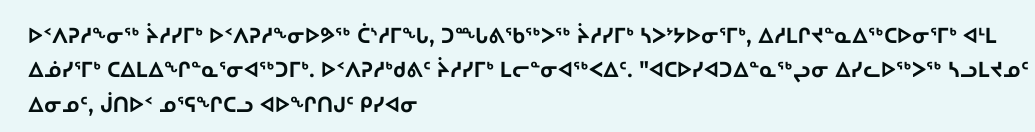ᐅᑉᐱᕈᓱᖕᓂᖅ ᔩᓱᓯᒥᒃ ᐅᑉᐱᕈᓱᖕᓂᐅᕗᖅ ᑖᔅᓱᒥᖓ, ᑐᙵᕕᖃᖅᐳᖅ ᔩᓱᓯᒥᒃ ᓴᐳᔾᔭᐅᓂᕐᒥᒃ, ᐃᓱᒪᒋᔪᓐᓇᐃᖅᑕᐅᓂᕐᒥᒃ ᐊᒻᒪ ᐃᓅᓯᕐᒥᒃ ᑕᐃᒪᐃᖏᓐᓇᕐᓂᐊᖅᑐᒥᒃ. ᐅᑉᐱᕈᓱᒃᑯᕕᑦ ᔩᓱᓯᒥᒃ ᒪᓕᓐᓂᐊᖅᐸᐃᑦ. "ᐊᑕᐅᓯᐊᑐᐃᓐᓇᖅᖢᓂ ᐃᓯᓚᐅᖅᐳᖅ ᓴᓗᒪᔪᓄᑦ ᐃᓂᓄᑦ, ᒎᑎᐅᑉ ᓄᕐᕋᖏᑕᓗ ᐊᐅᖏᑎᒍᑦ ᑭᓯᐊᓂ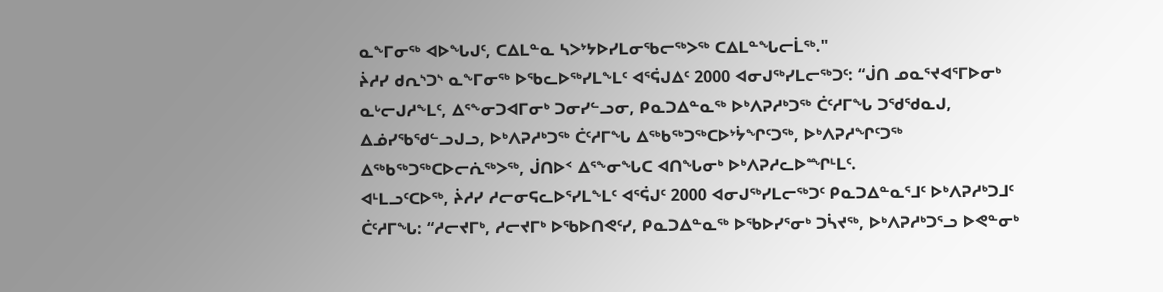ᓇᖕᒥᓂᖅ ᐊᐅᖓᒍᑦ, ᑕᐃᒪᓐᓇ ᓴᐳᔾᔭᐅᓯᒪᓂᖃᓕᖅᐳᖅ ᑕᐃᒪᓐᖓᓕᒫᖅ."
ᔩᓱᓯ ᑯᕆᔅᑐᔅ ᓇᖕᒥᓂᖅ ᐅᖃᓚᐅᖅᓯᒪᖕᒪᑦ ᐊᕐᕌᒍᐃᑦ 2000 ᐊᓂᒍᖅᓯᒪᓕᖅᑐᑦ: “ᒎᑎ ᓄᓇᕐᔪᐊᕐᒥᐅᓂᒃ ᓇᒡᓕᒍᓱᖕᒪᑦ, ᐃᕐᖕᓂᑐᐊᒥᓂᒃ ᑐᓂᓯᓪᓗᓂ, ᑭᓇᑐᐃᓐᓇᖅ ᐅᒃᐱᕈᓱᒃᑐᖅ ᑖᑦᓱᒥᖓ ᑐᖁᖁᓇᒍ, ᐃᓅᓯᖃᖁᓪᓗᒍᓗ, ᐅᒃᐱᕈᓱᒃᑐᖅ ᑖᑦᓱᒥᖓ ᐃᖅᑲᖅᑐᖅᑕᐅᔾᔮᖏᑦᑐᖅ, ᐅᒃᐱᕈᓱᖏᑦᑐᖅ ᐃᖅᑲᖅᑐᖅᑕᐅᓕᕇᖅᐳᖅ, ᒎᑎᐅᑉ ᐃᕐᖕᓂᖓᑕ ᐊᑎᖓᓂᒃ ᐅᒃᐱᕈᓱᓚᐅᙱᒻᒪᑦ.
ᐊᒻᒪᓗᑦᑕᐅᖅ, ᔩᓱᓯ ᓱᓕᓂᕋᓚᐅᕐᓯᒪᖕᒪᑦ ᐊᕐᕌᒍᑦ 2000 ᐊᓂᒍᖅᓯᒪᓕᖅᑐᑦ ᑭᓇᑐᐃᓐᓇᕐᒧᑦ ᐅᒃᐱᕈᓱᒃᑐᒧᑦ ᑖᑦᓱᒥᖓ: “ᓱᓕᔪᒥᒃ, ᓱᓕᔪᒥᒃ ᐅᖃᐅᑎᕙᑦᓯ, ᑭᓇᑐᐃᓐᓇᖅ ᐅᖃᐅᓯᕐᓂᒃ ᑐᓵᔪᖅ, ᐅᒃᐱᕈᓱᒃᑐᕐᓗ ᐅᕙᓐᓂᒃ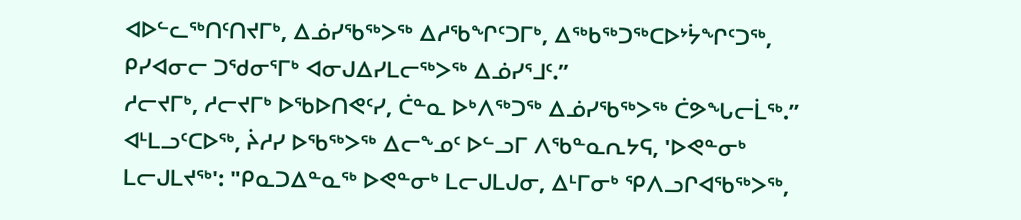ᐊᐅᓪᓚᖅᑎᑦᑎᔪᒥᒃ, ᐃᓅᓯᖃᖅᐳᖅ ᐃᓱᖃᖏᑦᑐᒥᒃ, ᐃᖅᑲᖅᑐᖅᑕᐅᔾᔮᖏᑦᑐᖅ, ᑭᓯᐊᓂᓕ ᑐᖁᓂᕐᒥᒃ ᐊᓂᒍᐃᓯᒪᓕᖅᐳᖅ ᐃᓅᓯᕐᒧᑦ.”
ᓱᓕᔪᒥᒃ, ᓱᓕᔪᒥᒃ ᐅᖃᐅᑎᕙᑦᓯ, ᑖᓐᓇ ᐅᒃᐱᖅᑐᖅ ᐃᓅᓯᖃᖅᐳᖅ ᑖᕗᖓᓕᒫᖅ.”
ᐊᒻᒪᓗᑦᑕᐅᖅ, ᔩᓱᓯ ᐅᖃᖅᐳᖅ ᐃᓕᖕᓄᑦ ᐅᓪᓗᒥ ᐱᖃᓐᓇᕆᔭᕋ, 'ᐅᕙᓐᓂᒃ ᒪᓕᒍᒪᔪᖅ': "ᑭᓇᑐᐃᓐᓇᖅ ᐅᕙᓐᓂᒃ ᒪᓕᒍᒪᒍᓂ, ᐃᒻᒥᓂᒃ ᕿᐱᓗᒋᐊᖃᖅᐳᖅ,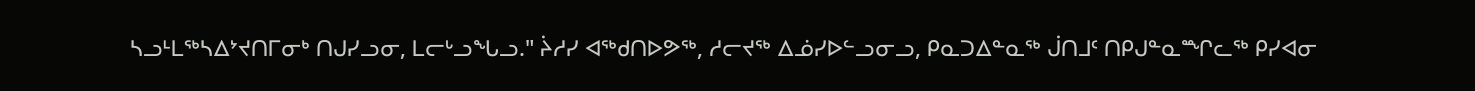ᓴᓗᒻᒪᖅᓴᐃᔾᔪᑎᒥᓂᒃ ᑎᒍᓯᓗᓂ, ᒪᓕᒡᓗᖓᓗ." ᔩᓱᓯ ᐊᖅᑯᑎᐅᕗᖅ, ᓱᓕᔪᖅ ᐃᓅᓯᐅᓪᓗᓂᓗ, ᑭᓇᑐᐃᓐᓇᖅ ᒎᑎᒧᑦ ᑎᑭᒍᓐᓇᙱᓚᖅ ᑭᓯᐊᓂ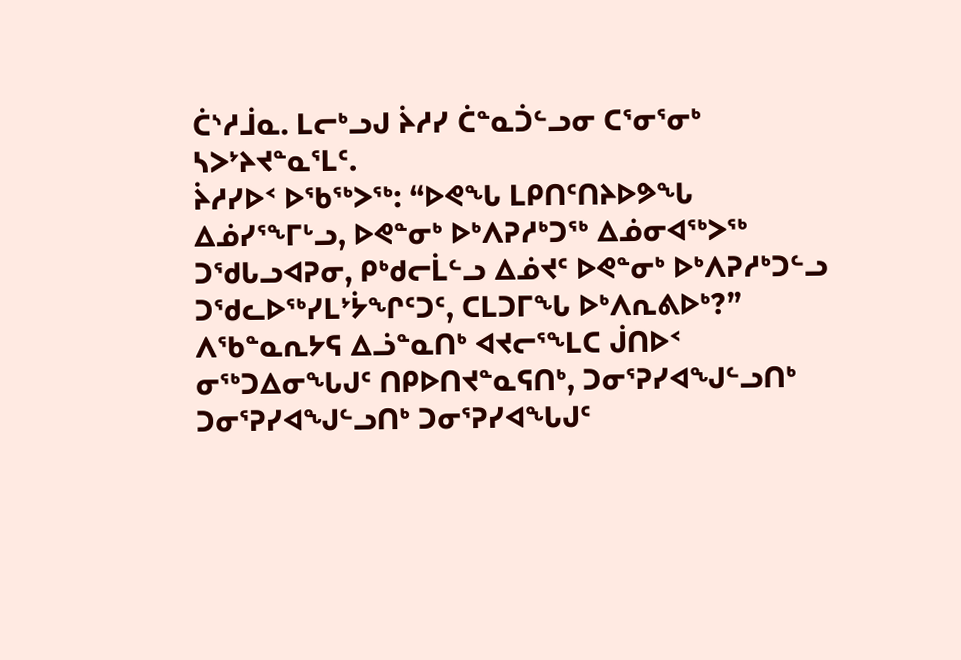ᑖᔅᓱᒨᓇ. ᒪᓕᒃᓗᒍ ᔩᓱᓯ ᑖᓐᓇᑑᓪᓗᓂ ᑕᕐᓂᕐᓂᒃ ᓴᐳᔾᔨᔪᓐᓇᕐᒪᑦ.
ᔩᓱᓯᐅᑉ ᐅᖃᖅᐳᖅ: “ᐅᕙᖓ ᒪᑭᑎᑦᑎᔨᐅᕗᖓ ᐃᓅᓯᕐᖕᒥᒡᓗ, ᐅᕙᓐᓂᒃ ᐅᒃᐱᕈᓱᒃᑐᖅ ᐃᓅᓂᐊᖅᐳᖅ ᑐᖁᒐᓗᐊᕈᓂ, ᑭᒃᑯᓕᒫᓪᓗ ᐃᓅᔪᑦ ᐅᕙᓐᓂᒃ ᐅᒃᐱᕈᓱᒃᑐᓪᓗ ᑐᖁᓚᐅᖅᓯᒪᔾᔮᖏᑦᑐᑦ, ᑕᒪᑐᒥᖓ ᐅᒃᐱᕆᕕᐅᒃ?”
ᐱᖃᓐᓇᕆᔭᕋ ᐃᓘᓐᓇᑎᒃ ᐊᔪᓕᕐᖕᒪᑕ ᒎᑎᐅᑉ ᓂᖅᑐᐃᓂᖓᒍᑦ ᑎᑭᐅᑎᔪᓐᓇᕋᑎᒃ, ᑐᓂᕐᕈᓯᐊᖑᓪᓗᑎᒃ ᑐᓂᕐᕈᓯᐊᖑᓪᓗᑎᒃ ᑐᓂᕐᕈᓯᐊᖓᒍᑦ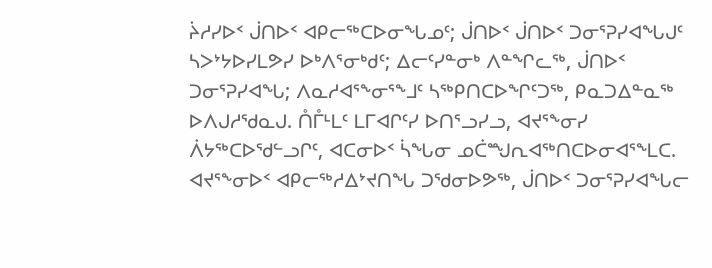ᔩᓱᓯᐅᑉ ᒎᑎᐅᑉ ᐊᑭᓕᖅᑕᐅᓂᖓᓄᑦ; ᒎᑎᐅᑉ ᒎᑎᐅᑉ ᑐᓂᕐᕈᓯᐊᖓᒍᑦ ᓴᐳᔾᔭᐅᓯᒪᕗᓯ ᐅᒃᐱᕐᓂᒃᑯᑦ; ᐃᓕᑦᓯᓐᓂᒃ ᐱᓐᖏᓚᖅ, ᒎᑎᐅᑉ ᑐᓂᕐᕈᓯᐊᖓ; ᐱᓇᓱᐊᕐᖕᓂᕐᖕᒧᑦ ᓴᖅᑭᑎᑕᐅᖏᑦᑐᖅ, ᑭᓇᑐᐃᓐᓇᖅ ᐅᐱᒍᓱᖁᓇᒍ. ᑍᒤᒻᒪᑦ ᒪᒥᐊᒋᑦᓯ ᐅᑎᕐᓗᓯᓗ, ᐊᔪᕐᖕᓂᓯ ᐲᔭᖅᑕᐅᖁᓪᓗᒋᑦ, ᐊᑕᓂᐅᑉ ᓵᖓᓂ ᓄᑖᙳᕆᐊᖅᑎᑕᐅᓂᐊᕐᖕᒪᑕ.
ᐊᔪᕐᖕᓂᐅᑉ ᐊᑭᓕᖅᓱᐃᔾᔪᑎᖓ ᑐᖁᓂᐅᕗᖅ, ᒎᑎᐅᑉ ᑐᓂᕐᕈᓯᐊᖓᓕ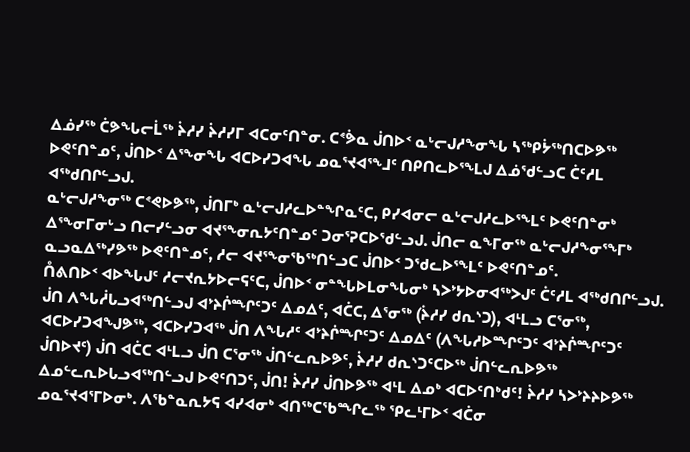ᐃᓅᓯᖅ ᑖᕗᖓᓕᒫᖅ ᔩᓱᓯ ᔩᓱᓯᒥ ᐊᑕᓂᑦᑎᓐᓂ. ᑕᕝᕘᓇ ᒎᑎᐅᑉ ᓇᒡᓕᒍᓱᖕᓂᖓ ᓴᖅᑭᔮᖅᑎᑕᐅᕗᖅ ᐅᕙᑦᑎᓐᓄᑦ, ᒎᑎᐅᑉ ᐃᕐᖕᓂᖓ ᐊᑕᐅᓯᑐᐊᖓ ᓄᓇᕐᔪᐊᕐᖕᒧᑦ ᑎᑭᑎᓚᐅᕐᖕᒪᒍ ᐃᓅᖁᓪᓗᑕ ᑖᑦᓱᒪ ᐊᖅᑯᑎᒋᓪᓗᒍ.
ᓇᒡᓕᒍᓱᖕᓂᖅ ᑕᕝᕙᐅᕗᖅ, ᒎᑎᒥᒃ ᓇᒡᓕᒍᓱᓚᐅᓐᖏᓇᑦᑕ, ᑭᓯᐊᓂᓕ ᓇᒡᓕᒍᓱᓚᐅᕐᖕᒪᑦ ᐅᕙᑦᑎᓐᓂᒃ ᐃᕐᖕᓂᒥᓂᒡᓗ ᑎᓕᓯᓪᓗᓂ ᐊᔪᕐᖕᓂᕆᔭᑦᑎᓐᓄᑦ ᑐᓂᕐᕈᑕᐅᖁᓪᓗᒍ. ᒎᑎᓕ ᓇᖕᒥᓂᖅ ᓇᒡᓕᒍᓱᖕᓂᕐᖕᒥᒃ ᓇᓗᓇᐃᖅᓯᕗᖅ ᐅᕙᑦᑎᓐᓄᑦ, ᓱᓕ ᐊᔪᕐᖕᓂᖃᖅᑎᓪᓗᑕ ᒎᑎᐅᑉ ᑐᖁᓚᐅᕐᖕᒪᑦ ᐅᕙᑦᑎᓐᓄᑦ.
ᑍᕕᑎᐅᑉ ᐊᐅᖓᒍᑦ ᓱᓕᔪᕆᔭᐅᓕᕋᑦᑕ, ᒎᑎᐅᑉ ᓂᓐᖓᐅᒪᓂᖓᓂᒃ ᓴᐳᔾᔭᐅᓂᐊᖅᐳᒍᑦ ᑖᑦᓱᒪ ᐊᖅᑯᑎᒋᓪᓗᒍ.
ᒎᑎ ᐱᖓᓲᒐᓗᐊᖅᑎᓪᓗᒍ ᐊᔾᔨᒌᙱᑦᑐᑦ ᐃᓄᐃᑦ, ᐊᑖᑕ, ᐃᕐᓂᖅ (ᔩᓱᓯ ᑯᕆᔅᑐ), ᐊᒻᒪᓗ ᑕᕐᓂᖅ, ᐊᑕᐅᓯᑐᐊᖑᕗᖅ, ᐊᑕᐅᓯᑐᐊᖅ ᒎᑎ ᐱᖓᓱᑦ ᐊᔾᔨᒌᙱᑦᑐᑦ ᐃᓄᐃᑦ (ᐱᖓᓱᐅᙱᑦᑐᑦ ᐊᔾᔨᒌᙱᑦᑐᑦ ᒎᑎᐅᔪᑦ) ᒎᑎ ᐊᑖᑕ ᐊᒻᒪᓗ ᒎᑎ ᑕᕐᓂᖅ ᒎᑎᓪᓚᕆᐅᕗᑦ, ᔩᓱᓯ ᑯᕆᔅᑐᑦᑕᐅᖅ ᒎᑎᓪᓚᕆᐅᕗᖅ ᐃᓄᓪᓚᕆᐅᒐᓗᐊᖅᑎᓪᓗᒍ ᐅᕙᑦᑎᑐᑦ, ᒎᑎ! ᔩᓱᓯ ᒎᑎᐅᕗᖅ ᐊᒻᒪ ᐃᓄᒃ ᐊᑕᐅᑦᑎᒃᑯᑦ! ᔩᓱᓯ ᓴᐳᔾᔨᔨᐅᕗᖅ ᓄᓇᕐᔪᐊᕐᒥᐅᓂᒃ. ᐱᖃᓐᓇᕆᔭᕋ ᐊᓯᐊᓂᒃ ᐊᑎᖅᑕᖃᙱᓚᖅ ᕿᓚᒻᒥᐅᑉ ᐊᑖᓂ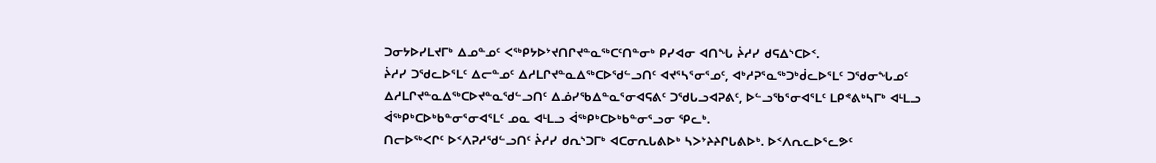ᑐᓂᔭᐅᓯᒪᔪᒥᒃ ᐃᓄᓐᓄᑦ ᐸᖅᑭᔭᐅᔾᔪᑎᒋᔪᓐᓇᖅᑕᑦᑎᓐᓂᒃ ᑭᓯᐊᓂ ᐊᑎᖓ ᔩᓱᓯ ᑯᕋᐃᔅᑕᐅᑉ.
ᔩᓱᓯ ᑐᖁᓚᐅᕐᒪᑦ ᐃᓕᓐᓄᑦ ᐃᓱᒪᒋᔪᓐᓇᐃᖅᑕᐅᖁᓪᓗᑎᑦ ᐊᔪᕐᓴᕐᓂᕐᓄᑦ, ᐊᒃᓱᕈᕐᓇᖅᑐᒃᑰᓚᐅᕐᒪᑦ ᑐᖁᓂᖓᓄᑦ ᐃᓱᒪᒋᔪᓐᓇᐃᖅᑕᐅᔪᓐᓇᖁᓪᓗᑎᑦ ᐃᓅᓯᖃᐃᓐᓇᕐᓂᐊᕋᕕᑦ ᑐᖁᒐᓗᐊᕈᕕᑦ, ᐅᓪᓗᖃᕐᓂᐊᕐᒪᑦ ᒪᑭᕝᕕᒃᓴᒥᒃ ᐊᒻᒪᓗ ᐋᖅᑭᒃᑕᐅᒃᑲᓐᓂᕐᓂᐊᕐᒪᑦ ᓄᓇ ᐊᒻᒪᓗ ᐋᖅᑭᒃᑕᐅᒃᑲᓐᓂᕐᓗᓂ ᕿᓚᒃ.
ᑎᓕᐅᖅᐸᒋᑦ ᐅᑉᐱᕈᓱᖁᓪᓗᑎᑦ ᔩᓱᓯ ᑯᕆᔅᑐᒥᒃ ᐊᑕᓂᕆᒐᕕᐅᒃ ᓴᐳᔾᔨᔨᒋᒐᕕᐅᒃ. ᐅᑉᐱᕆᓚᐅᕐᓚᕗᑦ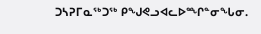ᑐᓴᕈᒥᓇᖅᑐᖅ ᑭᖑᕙᓗᐊᓚᐅᙱᓐᓂᖓᓂ.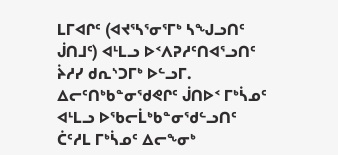ᒪᒥᐊᒋᑦ (ᐊᔪᕐᓴᕐᓂᕐᒥᒃ ᓴᖑᓗᑎᑦ ᒎᑎᒧᑦ) ᐊᒻᒪᓗ ᐅᑉᐱᕈᓱᑦᑎᐊᕐᓗᑎᑦ ᔩᓱᓯ ᑯᕆᔅᑐᒥᒃ ᐅᓪᓗᒥ. ᐃᓕᑦᑎᒃᑲᓐᓂᖁᕙᒋᑦ ᒎᑎᐅᑉ ᒥᒃᓵᓄᑦ ᐊᒻᒪᓗ ᐅᖃᓕᒫᒃᑲᓐᓂᖁᓪᓗᑎᑦ ᑖᑦᓱᒪ ᒥᒃᓵᓄᑦ ᐃᓕᖕᓂᒃ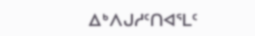ᐃᒃᐱᒍᓱᑦᑎᐊᕐᒪᑦ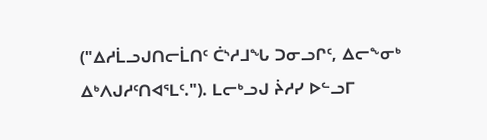("ᐃᓱᒫᓗᒍᑎᓕᒫᑎᑦ ᑖᔅᓱᒧᖓ ᑐᓂᓗᒋᑦ, ᐃᓕᖕᓂᒃ ᐃᒃᐱᒍᓱᑦᑎᐊᕐᒪᑦ."). ᒪᓕᒃᓗᒍ ᔩᓱᓯ ᐅᓪᓗᒥ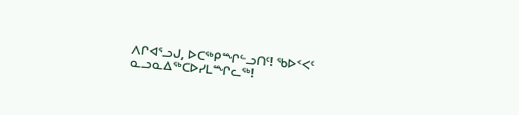ᐱᒋᐊᕐᓗᒍ, ᐅᑕᖅᑭᙱᓪᓗᑎᑦ! ᖃᐅᑉᐸᑦ ᓇᓗᓇᐃᖅᑕᐅᓯᒪᙱᓚᖅ!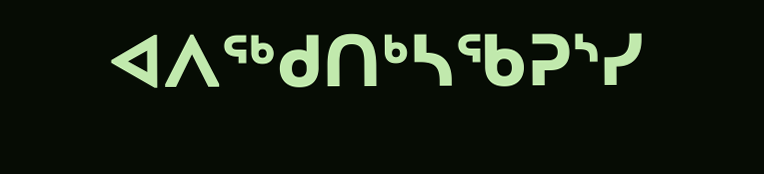ᐊᐱᖅᑯᑎᒃᓴᖃᕈᔅᓯ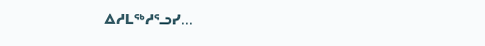ᐃᓱᒪᖅᓱᕐᓗᓯ...